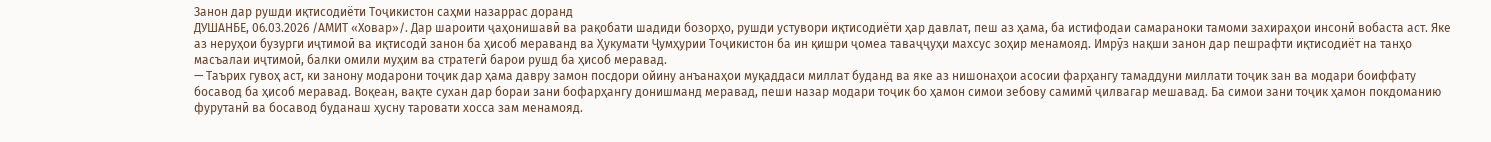Занон дар рушди иқтисодиёти Тоҷикистон саҳми назаррас доранд
ДУШАНБЕ, 06.03.2026 /АМИТ «Ховар»/. Дар шароити ҷаҳонишавӣ ва рақобати шадиди бозорҳо, рушди устувори иқтисодиёти ҳар давлат, пеш аз ҳама, ба истифодаи самараноки тамоми захираҳои инсонӣ вобаста аст. Яке аз неруҳои бузурги иҷтимоӣ ва иқтисодӣ занон ба ҳисоб мераванд ва Ҳукумати Ҷумҳурии Тоҷикистон ба ин қишри ҷомеа таваҷҷуҳи махсус зоҳир менамояд. Имрӯз нақши занон дар пешрафти иқтисодиёт на танҳо масъалаи иҷтимоӣ, балки омили муҳим ва стратегӣ барои рушд ба ҳисоб меравад.
— Таърих гувоҳ аст, ки занону модарони тоҷик дар ҳама давру замон посдори ойину анъанаҳои муқаддаси миллат буданд ва яке аз нишонаҳои асосии фарҳангу тамаддуни миллати тоҷик зан ва модари боиффату босавод ба ҳисоб меравад. Воқеан, вақте сухан дар бораи зани бофарҳангу донишманд меравад, пеши назар модари тоҷик бо ҳамон симои зебову самимӣ ҷилвагар мешавад. Ба симои зани тоҷик ҳамон покдоманию фурутанӣ ва босавод буданаш ҳусну таровати хосса зам менамояд.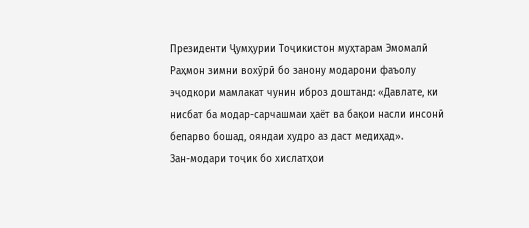Президенти Ҷумҳурии Тоҷикистон муҳтарам Эмомалӣ Раҳмон зимни вохӯрӣ бо занону модарони фаъолу эҷодкори мамлакат чунин иброз доштанд: «Давлате, ки нисбат ба модар-сарчашмаи ҳаёт ва бақои насли инсонӣ бепарво бошад, ояндаи худро аз даст медиҳад».
Зан-модари тоҷик бо хислатҳои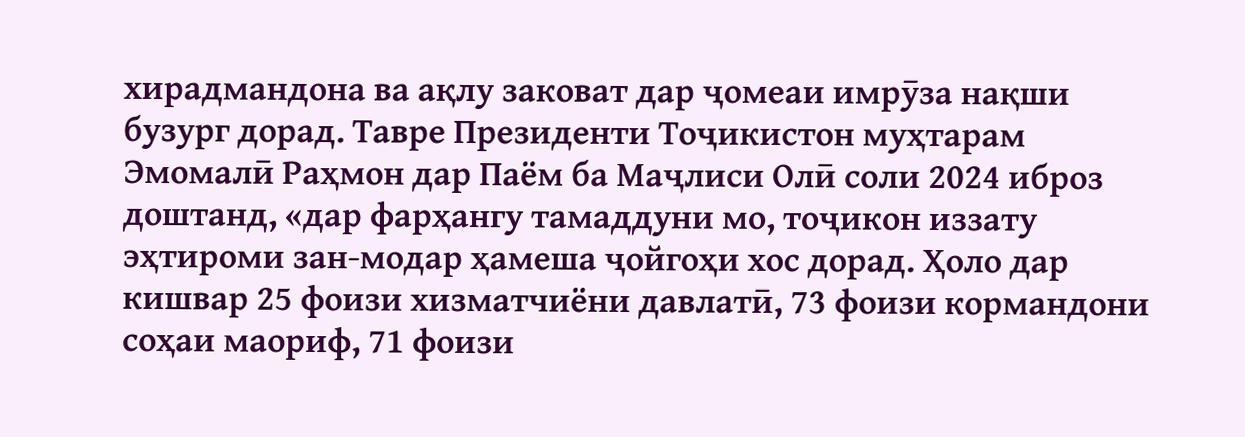хирадмандона ва ақлу заковат дар ҷомеаи имрӯза нақши бузург дорад. Тавре Президенти Тоҷикистон муҳтарам Эмомалӣ Раҳмон дар Паём ба Маҷлиси Олӣ соли 2024 иброз доштанд, «дар фарҳангу тамаддуни мо, тоҷикон иззату эҳтироми зан-модар ҳамеша ҷойгоҳи хос дорад. Ҳоло дар кишвар 25 фоизи хизматчиёни давлатӣ, 73 фоизи кормандони соҳаи маориф, 71 фоизи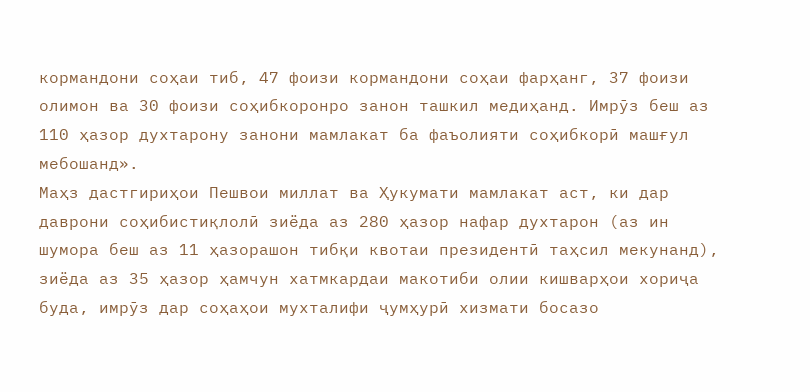кормандони соҳаи тиб, 47 фоизи кормандони соҳаи фарҳанг, 37 фоизи олимон ва 30 фоизи соҳибкоронро занон ташкил медиҳанд. Имрӯз беш аз 110 ҳазор духтарону занони мамлакат ба фаъолияти соҳибкорӣ машғул мебошанд».
Маҳз дастгириҳои Пешвои миллат ва Ҳукумати мамлакат аст, ки дар даврони соҳибистиқлолӣ зиёда аз 280 ҳазор нафар духтарон (аз ин шумора беш аз 11 ҳазорашон тибқи квотаи президентӣ таҳсил мекунанд), зиёда аз 35 ҳазор ҳамчун хатмкардаи макотиби олии кишварҳои хориҷа буда, имрӯз дар соҳаҳои мухталифи ҷумҳурӣ хизмати босазо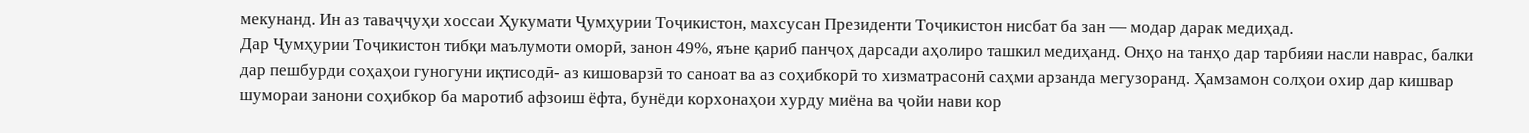мекунанд. Ин аз таваҷҷуҳи хоссаи Ҳукумати Ҷумҳурии Тоҷикистон, махсусан Президенти Тоҷикистон нисбат ба зан — модар дарак медиҳад.
Дар Ҷумҳурии Тоҷикистон тибқи маълумоти оморӣ, занон 49%, яъне қариб панҷоҳ дарсади аҳолиро ташкил медиҳанд. Онҳо на танҳо дар тарбияи насли наврас, балки дар пешбурди соҳаҳои гуногуни иқтисодӣ- аз кишоварзӣ то саноат ва аз соҳибкорӣ то хизматрасонӣ саҳми арзанда мегузоранд. Ҳамзамон солҳои охир дар кишвар шумораи занони соҳибкор ба маротиб афзоиш ёфта, бунёди корхонаҳои хурду миёна ва ҷойи нави кор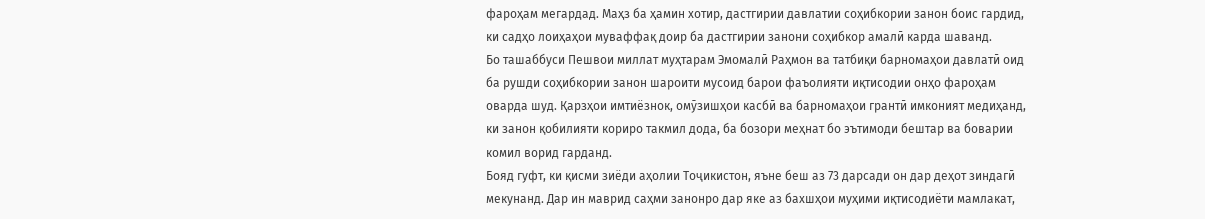фароҳам мегардад. Маҳз ба ҳамин хотир, дастгирии давлатии соҳибкории занон боис гардид, ки садҳо лоиҳаҳои муваффақ доир ба дастгирии занони соҳибкор амалӣ карда шаванд.
Бо ташаббуси Пешвои миллат муҳтарам Эмомалӣ Раҳмон ва татбиқи барномаҳои давлатӣ оид ба рушди соҳибкории занон шароити мусоид барои фаъолияти иқтисодии онҳо фароҳам оварда шуд. Қарзҳои имтиёзнок, омӯзишҳои касбӣ ва барномаҳои грантӣ имконият медиҳанд, ки занон қобилияти кориро такмил дода, ба бозори меҳнат бо эътимоди бештар ва боварии комил ворид гарданд.
Бояд гуфт, ки қисми зиёди аҳолии Тоҷикистон, яъне беш аз 73 дарсади он дар деҳот зиндагӣ мекунанд. Дар ин маврид саҳми занонро дар яке аз бахшҳои муҳими иқтисодиёти мамлакат,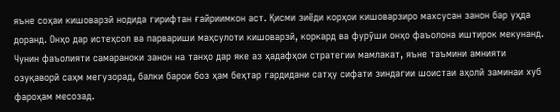яъне соҳаи кишоварзӣ нодида гирифтан ғайриимкон аст. Қисми зиёди корҳои кишоварзиро махсусан занон бар уҳда доранд. Онҳо дар истеҳсол ва парвариши маҳсулоти кишоварзӣ, коркард ва фурӯши онҳо фаъолона иштирок мекунанд. Чунин фаъолияти самараноки занон на танҳо дар яке аз ҳадафҳои стратегии мамлакат, яъне таъмини амнияти озуқаворӣ саҳм мегузорад, балки барои боз ҳам беҳтар гардидани сатҳу сифати зиндагии шоистаи аҳолӣ заминаи хуб фароҳам месозад.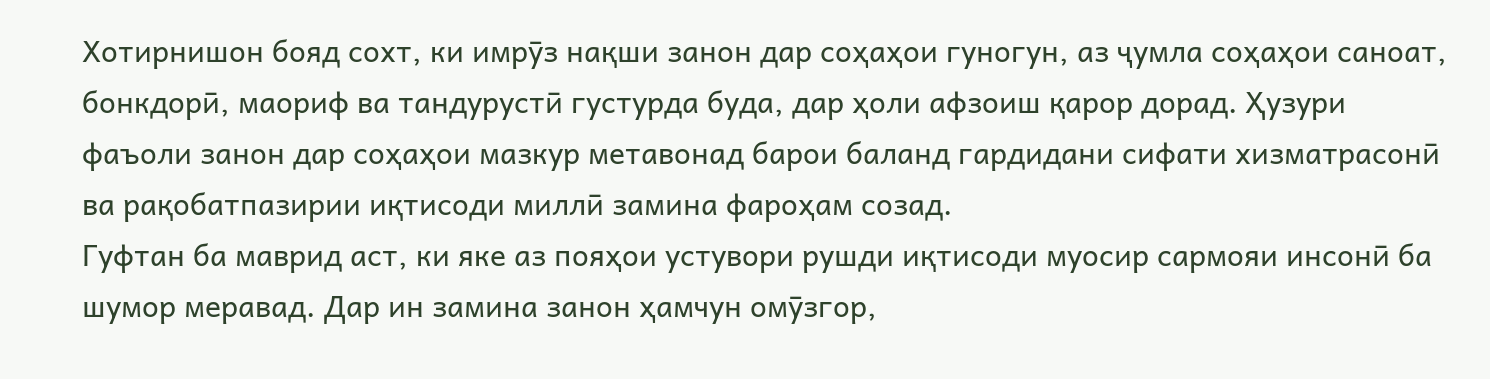Хотирнишон бояд сохт, ки имрӯз нақши занон дар соҳаҳои гуногун, аз ҷумла соҳаҳои саноат, бонкдорӣ, маориф ва тандурустӣ густурда буда, дар ҳоли афзоиш қарор дорад. Ҳузури фаъоли занон дар соҳаҳои мазкур метавонад барои баланд гардидани сифати хизматрасонӣ ва рақобатпазирии иқтисоди миллӣ замина фароҳам созад.
Гуфтан ба маврид аст, ки яке аз пояҳои устувори рушди иқтисоди муосир сармояи инсонӣ ба шумор меравад. Дар ин замина занон ҳамчун омӯзгор,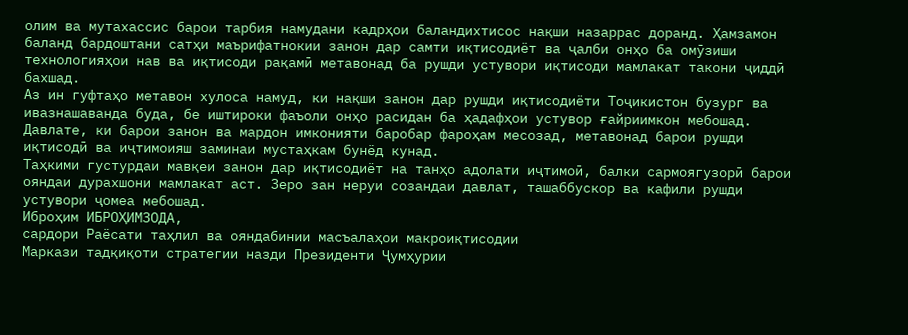олим ва мутахассис барои тарбия намудани кадрҳои баландихтисос нақши назаррас доранд. Ҳамзамон баланд бардоштани сатҳи маърифатнокии занон дар самти иқтисодиёт ва ҷалби онҳо ба омӯзиши технологияҳои нав ва иқтисоди рақамӣ метавонад ба рушди устувори иқтисоди мамлакат такони ҷиддӣ бахшад.
Аз ин гуфтаҳо метавон хулоса намуд, ки нақши занон дар рушди иқтисодиёти Тоҷикистон бузург ва ивазнашаванда буда, бе иштироки фаъоли онҳо расидан ба ҳадафҳои устувор ғайриимкон мебошад. Давлате, ки барои занон ва мардон имконияти баробар фароҳам месозад, метавонад барои рушди иқтисодӣ ва иҷтимоияш заминаи мустаҳкам бунёд кунад.
Таҳкими густурдаи мавқеи занон дар иқтисодиёт на танҳо адолати иҷтимоӣ, балки сармоягузорӣ барои ояндаи дурахшони мамлакат аст. Зеро зан неруи созандаи давлат, ташаббускор ва кафили рушди устувори ҷомеа мебошад.
Иброҳим ИБРОҲИМЗОДА,
сардори Раёсати таҳлил ва ояндабинии масъалаҳои макроиқтисодии
Маркази тадқиқоти стратегии назди Президенти Ҷумҳурии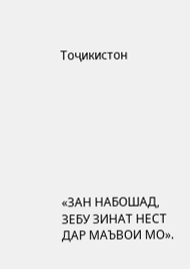Тоҷикистон








«ЗАН НАБОШАД, ЗЕБУ ЗИНАТ НЕСТ ДАР МАЪВОИ МО».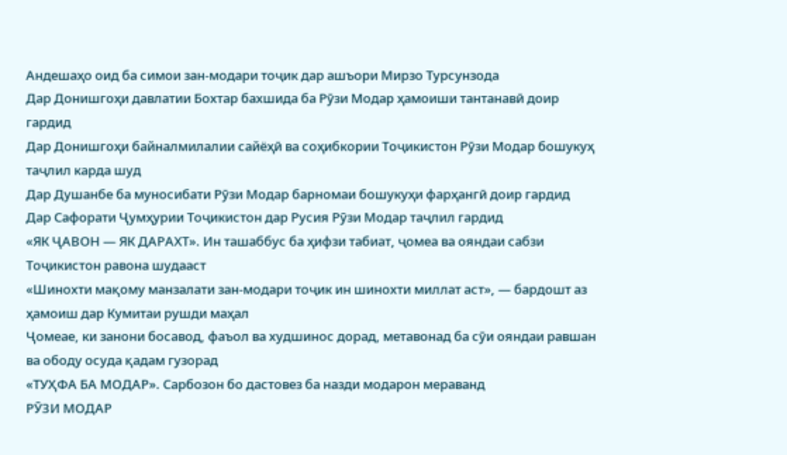Андешаҳо оид ба симои зан-модари тоҷик дар ашъори Мирзо Турсунзода
Дар Донишгоҳи давлатии Бохтар бахшида ба Рӯзи Модар ҳамоиши тантанавӣ доир гардид
Дар Донишгоҳи байналмилалии сайёҳӣ ва соҳибкории Тоҷикистон Рӯзи Модар бошукуҳ таҷлил карда шуд
Дар Душанбе ба муносибати Рӯзи Модар барномаи бошукуҳи фарҳангӣ доир гардид
Дар Сафорати Ҷумҳурии Тоҷикистон дар Русия Рӯзи Модар таҷлил гардид
«ЯК ҶАВОН — ЯК ДАРАХТ». Ин ташаббус ба ҳифзи табиат, ҷомеа ва ояндаи сабзи Тоҷикистон равона шудааст
«Шинохти мақому манзалати зан-модари тоҷик ин шинохти миллат аст», — бардошт аз ҳамоиш дар Кумитаи рушди маҳал
Ҷомеае, ки занони босавод, фаъол ва худшинос дорад, метавонад ба сӯи ояндаи равшан ва ободу осуда қадам гузорад
«ТУҲФА БА МОДАР». Сарбозон бо дастовез ба назди модарон мераванд
РӮЗИ МОДАР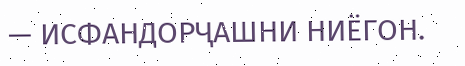— ИСФАНДОРҶАШНИ НИЁГОН.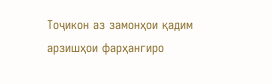Тоҷикон аз замонҳои қадим арзишҳои фарҳангиро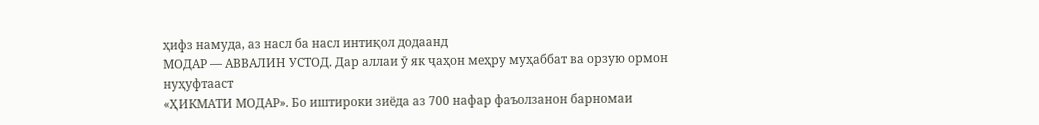ҳифз намуда, аз насл ба насл интиқол додаанд
МОДАР — АВВАЛИН УСТОД. Дар аллаи ӯ як ҷаҳон меҳру муҳаббат ва орзую ормон нуҳуфтааст
«ҲИКМАТИ МОДАР». Бо иштироки зиёда аз 700 нафар фаъолзанон барномаи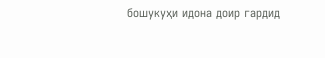бошукуҳи идона доир гардид